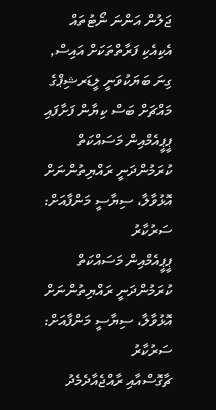ޖަލުން އަންނަ ނޯޓުތައް އެކިއެކި ފަރާތްތަކަށް އައިސް, ގިނަ ބަޔަކުވަނީ ލީޑަރޝިޕްގެ މައްޗަށް ބަސް ކިޔާން ފަށާފައި
ޕީޕީއެމްއިން މަސައްކަތް ކުރަމުންދަނީ ރައްޔިތުންނަށް އޮޅުވާލާ، ސިޔާސީ މަންފާއަށް: ސަރުކާރު
ޕީޕީއެމްއިން މަސައްކަތް ކުރަމުންދަނީ ރައްޔިތުންނަށް އޮޅުވާލާ، ސިޔާސީ މަންފާއަށް: ސަރުކާރު
ޗާގޮސްއާއި ރާއްޖެއާދެމެދު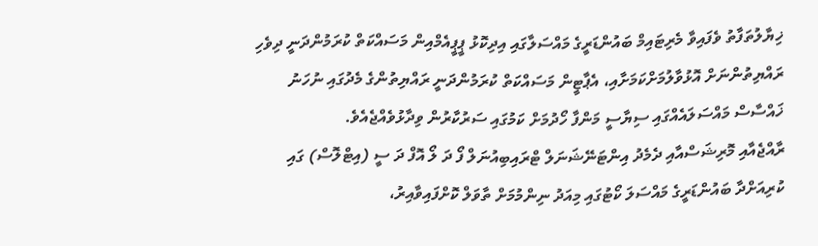ޚިޔާލުތަފާތު ވެފައިވާ މެރިޓައިމް ބައުންޑަރީގެ މައްސަލާގައި އިދިކޮޅު ޕީޕީއެމްއިން މަސައްކަތް ކުރަމުންދަނީ ދިވެހި ރައްޔިތުންނަށް އޮޅުވާލުމަށްކަމަށާއި، އެޕާޓީން މަސައްކަތް ކުރަމުންދަނީ ރައްޔިތުންގެ މެދުގައި ނުހަނު ޚައްސާސް މައްސަލައެއްގައި ސިޔާސީ މަންފާ ހޯދުމަށް ކަމުގައި ސަރުކާރުން ވިދާޅުވެއްޖެއެވެ.
ރާއްޖެއާއި މޮރިޝަސްއާއި ދެމެދު އިންޓަނޭޝަނަލް ޓްރައިބިއުނަލް ފޯ ދަ ލޯ އޮފް ދަ ސީ (އިޓްލޮސް) ގައި ކުރިއަށްދާ ބައުންޑަރީގެ މައްސަލަ ކޯޓުގައި މިއަދު ނިންމުމަށް ތާވަލް ކޮށްފައިވާއިރު،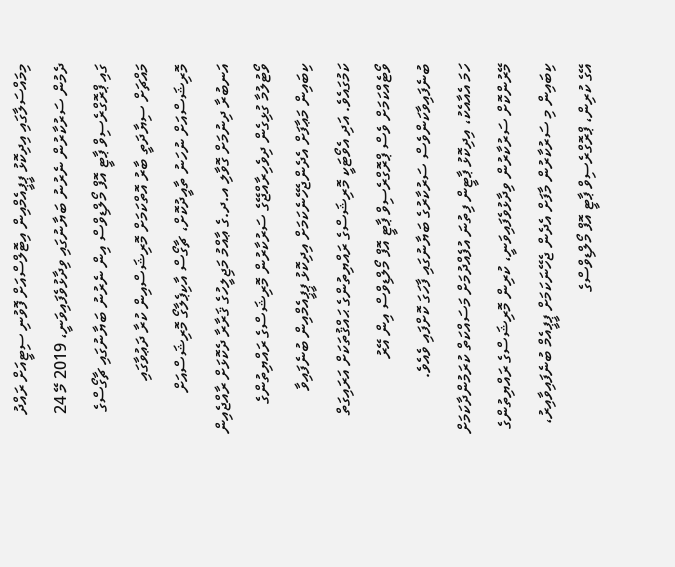މިމައްސަލާގައި އިދިކޮޅު ޕީޕީއެމްއިން އިޓޮލްސްއަށް ފޮވުނި ސިޓީއަށް ރައްދު ދެމުން ސަރުކާރުން ނެރުނު ބަޔާނުގައި ވިދާޅުވެފައިވަނީ، 2019 މޭ 24 ގައި ޕްރޮގްރެސިވް ޕާޓީ އޮފް މޯލްޑިވްސް އިން ނެރުނު ބަޔާނުގައި ޗާގޯސްގެ މައްޗަށް ސިޔާދަތީ ބާރު އޮތްކަމަށް މޮރިޝަސްއިން ކުރާ ދަޢުވާގައި މޮރިޝަސްއަށް ނުހަނު ތާއީދުކޮށް، ޗާގޯސް އާކިޕެލާގޯ މޮރިޝަސްއަށް އަނބުރާ ދިނުމަށް ގޮވާލި އ.ދ.ގެ ޢާއްމު މަޖިލީހުގެ ޤަރާރާ ދެކޮޅަށް ރާއްޖެއިން ވޯޓުލުމާ ގުޅިގެން ދިވެހިރާއްޖޭގެ ސަރުކާރުން މޮރިޝަސްގެ ރައްޔިތުންގެ ކިބައިން މަޢާފަށް އެދެންޖެހޭނެކަމަށް އިދިކޮޅު ޕީޕީއެމްއިން ބުނެފައިވާ ކަމުގައެވެ. އަދި އެވޯޓަކީ މޮރިޝަސްގެ ރައްޔިތުންގެ ޙައްޤުތަކަށް އަރައިގަތް ވޯޓެއްކަމަށް ވެސް ޕްރޮގްރެސިވް ޕާޓީ އޮފް މޯލްޑިވްސް އިން އޭރު ބުނެފައިވާކަންވެސް ސަރުކާރުގެ ބަޔާނުގައި ފާހަގަ ކޮށްފައި ވެއެވެ.
ހަމަ އެއާއެކު، އިދިކޮޅު ޕާޓީން ފިތުނަ އުފެއްދުމަށް މަސައްކަތް ކުރަމުންދާކަމަށް މޭރުންކޮށް ސަރުކާރުން ވިދާޅުވެފައިވަނީ، ކުރިން މޮރިޝަސްގެ ރައްޔިތުންގެ ކިބައިން މި ސަރުކާރުން މާފަށް އެދެން ޖެހޭނަކަމަށް ޕީޕީއެމް ބުނެފައިވާއިރު، އޭގެ ކުރިން، ޕްރޮގްރެސިވް ޕާޓީ އޮފް މޯލްޑިވްސްގެ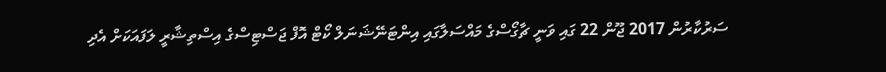ސަރުކާރުން 2017 ޖޫން 22 ގައި ވަނީ ޗާގޯސްގެ މައްސަލާގައި އިންޓަނޭޝަނަލް ކޯޓް އޮފް ޖަސްޓިސްގެ އިސްތިޝާރީ ލަފައަކަށް އެދި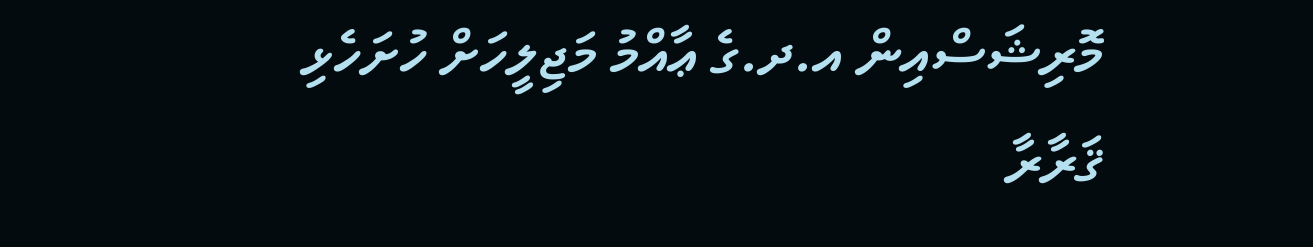މޮރިޝަސްއިން އ.ދ.ގެ ޢާއްމު މަޖިލީހަށް ހުށަހެޅި ޤަރާރާ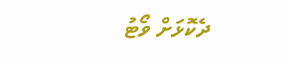ދެކޮޅަށް ވޯޓު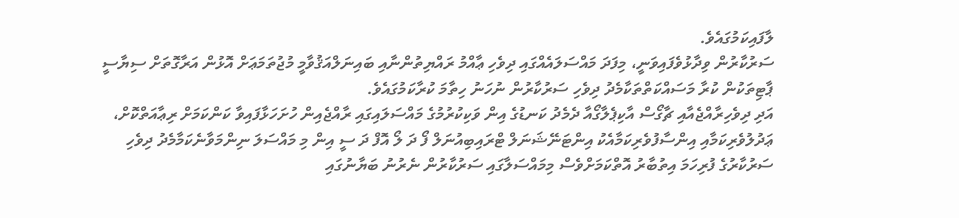ލާފައިކަމުގައެވެ.
ސަރުކާރުން ވިދާޅުވެފައިވަނީ، މިފަދަ މައްސަލައެއްގައި ދިވެހި ޢާއްމު ރައްޔިތުންނާއި ބައިނަލްއަޤުވާމީ މުޖުތަމަޢަށް އޮޅުން އަރާގޮތަށް ސިޔާސީ ޕާޓިތަކުން ކުރާ މަސައްކަތްތަކާމެދު ދިވެހި ސަރުކާރުން ނުހަނު ހިތާމަ ކުރާކަމުގައެވެ.
އަދި ދިވެހިރާއްޖެއާއި ޗާގޯސް އާކިޕެލާގޯއާ ދެމެދު ކަނޑުގެ އިން ވަކިކުރުމުގެ މައްސަލައިގައި ރާއްޖެއިން ހުށަހަޅާފައިވާ ކަންކަމަށް ރިޢާއަތްކޮށް، ޢަދުލުވެރިކަމާއި އިންސާފުވެރިކަމާއެކު އިންޓަނޭޝަނަލް ޓްރައިބިއުނަލް ފޯ ދަ ލޯ އޮފް ދަ ސީ އިން މި މައްސަލަ ނިންމަވާނެކަމާމެދު ދިވެހި ސަރުކާރުގެ ފުރިހަމަ އިތުބާރު އޮތްކަމަށްވެސް މިމައްސަލާގައި ސަރުކާރުން ނެރުނު ބަޔާނުގައި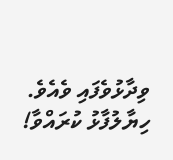ވިދާޅުވެފައި ވެއެވެ.
ހިޔާލުފާޅު ކުރައްވާ!